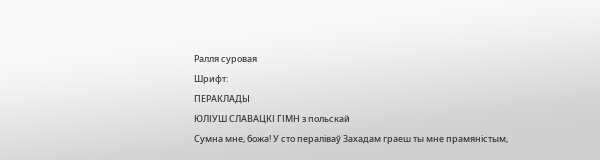Ралля суровая
Шрифт:
ПЕРАКЛАДЫ
ЮЛІУШ СЛАВАЦКІ ГІМН з польскай
Сумна мне, божа! У сто пераліваў Захадам граеш ты мне прамяністым,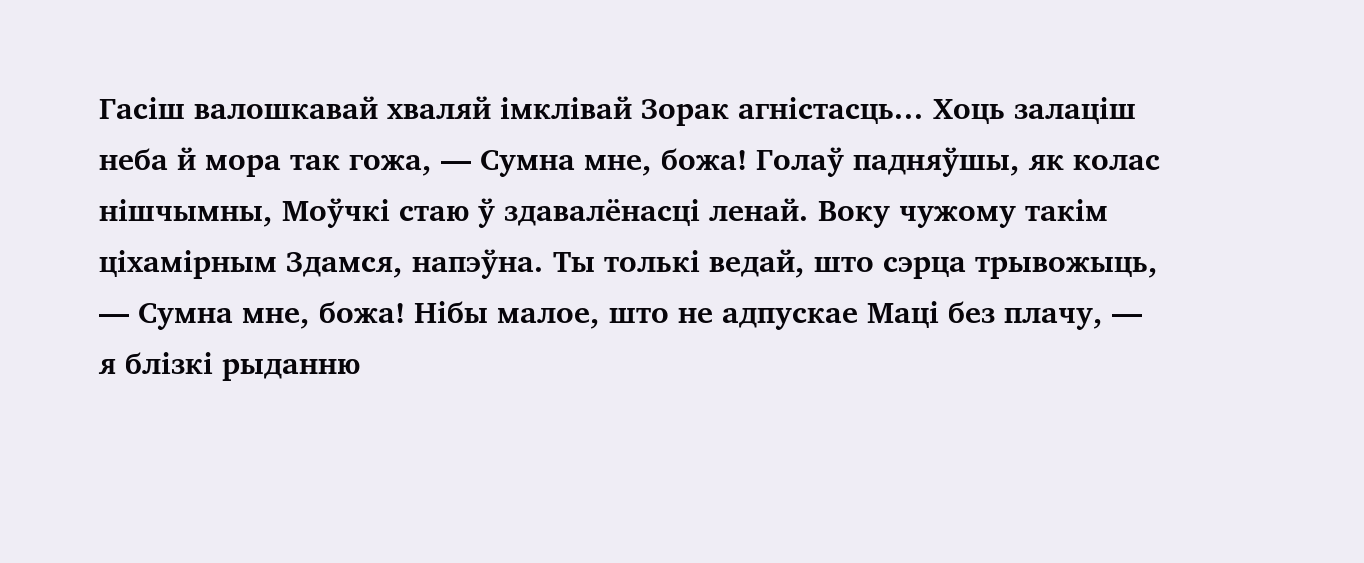Гасіш валошкавай хваляй імклівай Зорак агністасць... Хоць залаціш неба й мора так гожа, — Сумна мне, божа! Голаў падняўшы, як колас нішчымны, Моўчкі стаю ў здавалёнасці ленай. Воку чужому такім ціхамірным Здамся, напэўна. Ты толькі ведай, што сэрца трывожыць, — Сумна мне, божа! Нібы малое, што не адпускае Маці без плачу, — я блізкі рыданню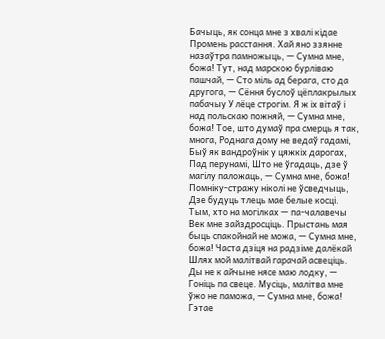Бачыць, як сонца мне з хвалі кідае Промень расстання. Хай яно ззянне назаўтра памножыць, — Сумна мне, божа! Тут, над марскою бурліваю пашчай, — Сто міль ад берага, сто да другога, — Сёння буслоў цёплакрылых пабачыу У лёце строгім. Я ж іх вітаў і над польскаю пожняй, — Сумна мне, божа! Тое, што думаў пра смерць я так, многа, Роднага дому не ведаў гадамі, Быў як вандроўнік у цяжкіх дарогах, Пад перунамі, Што не ўгадаць, дзе ў магілу паложаць, — Сумна мне, божа! Помніку-стражу ніколі не ўсведчыць, Дзе будуць тлець мае белые косці. Тым, хто на могілках — па-чалавечы Век мне зайздросціць. Прыстань мая быць спакойнай не можа, — Сумна мне, божа! Часта дзіця на радзіме далёкай Шлях мой малітвай гарачай асвеціць. Ды не к айчыне нясе маю лодку, — Гоніць па свеце. Мусіць, малітва мне ўжо не паможа, — Сумна мне, божа! Гэтае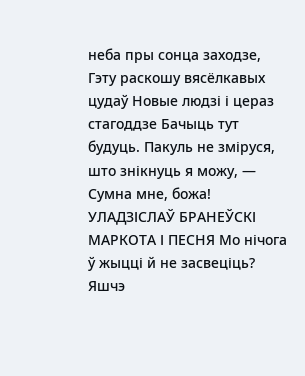неба пры сонца заходзе, Гэту раскошу вясёлкавых цудаў Новые людзі і цераз стагоддзе Бачыць тут будуць. Пакуль не зміруся, што знікнуць я можу, — Сумна мне, божа! УЛАДЗІСЛАЎ БРАНЕЎСКІ МАРКОТА І ПЕСНЯ Мо нічога ў жыцці й не засвеціць? Яшчэ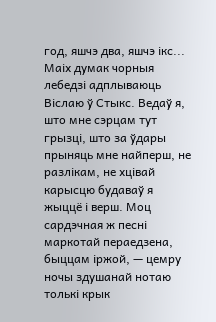год, яшчэ два, яшчэ ікс... Маіх думак чорныя лебедзі адплываюць Віслаю ў Стыкс. Ведаў я, што мне сэрцам тут грызці, што за ўдары прыняць мне найперш, не разлікам, не хцівай карысцю будаваў я жыццё і верш. Моц сардэчная ж песні маркотай пераедзена, быццам іржой, — цемру ночы здушанай нотаю толькі крык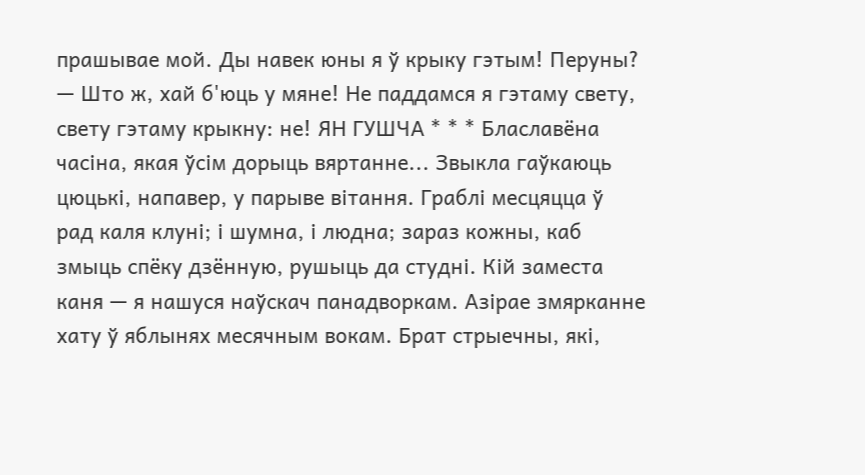прашывае мой. Ды навек юны я ў крыку гэтым! Перуны? — Што ж, хай б'юць у мяне! Не паддамся я гэтаму свету, свету гэтаму крыкну: не! ЯН ГУШЧА * * * Блаславёна часіна, якая ўсім дорыць вяртанне... Звыкла гаўкаюць цюцькі, напавер, у парыве вітання. Граблі месцяцца ў рад каля клуні; і шумна, і людна; зараз кожны, каб змыць спёку дзённую, рушыць да студні. Кій заместа каня — я нашуся наўскач панадворкам. Азірае змярканне хату ў яблынях месячным вокам. Брат стрыечны, які,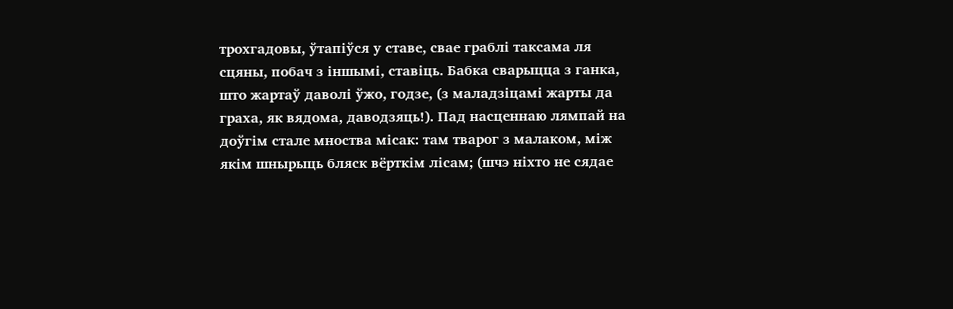трохгадовы, ўтапіўся у ставе, свае граблі таксама ля сцяны, побач з іншымі, ставіць. Бабка сварыцца з ганка, што жартаў даволі ўжо, годзе, (з маладзіцамі жарты да граха, як вядома, даводзяць!). Пад насценнаю лямпай на доўгім стале мноства місак: там тварог з малаком, між якім шнырыць бляск вёрткім лісам; (шчэ ніхто не сядае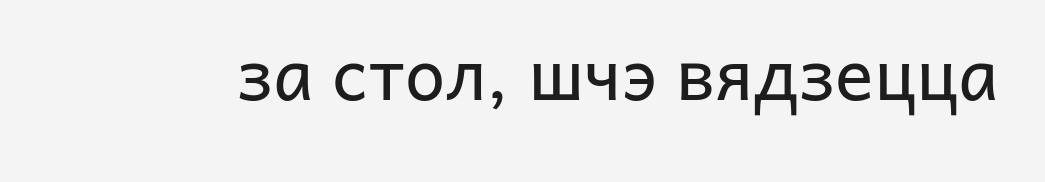за стол, шчэ вядзецца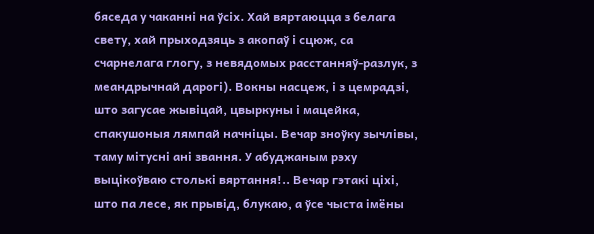бяседа у чаканні на ўсіх. Хай вяртаюцца з белага свету, хай прыходзяць з акопаў і сцюж, са счарнелага глогу, з невядомых расстанняў-разлук, з меандрычнай дарогі). Вокны насцеж, і з цемрадзі, што загусае жывіцай, цвыркуны і мацейка, спакушоныя лямпай начніцы. Вечар зноўку зычлівы, таму мітусні ані звання. У абуджаным рэху выцікоўваю столькі вяртання!.. Вечар гэтакі ціхі, што па лесе, як прывід, блукаю, а ўсе чыста імёны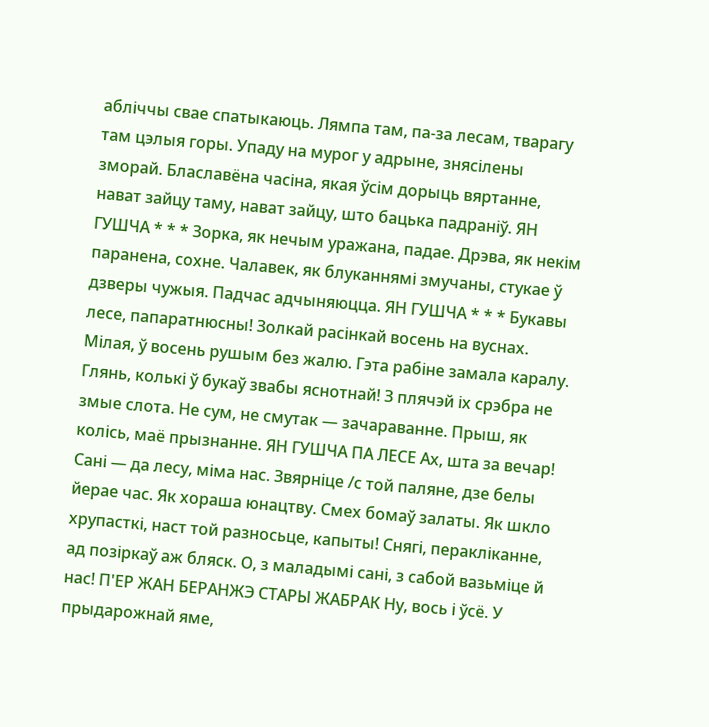абліччы свае спатыкаюць. Лямпа там, па-за лесам, тварагу там цэлыя горы. Упаду на мурог у адрыне, знясілены зморай. Блаславёна часіна, якая ўсім дорыць вяртанне, нават зайцу таму, нават зайцу, што бацька падраніў. ЯН ГУШЧА * * * Зорка, як нечым уражана, падае. Дрэва, як некім паранена, сохне. Чалавек, як блуканнямі змучаны, стукае ў дзверы чужыя. Падчас адчыняюцца. ЯН ГУШЧА * * * Букавы лесе, папаратнюсны! Золкай расінкай восень на вуснах. Мілая, ў восень рушым без жалю. Гэта рабіне замала каралу. Глянь, колькі ў букаў звабы яснотнай! З плячэй іх срэбра не змые слота. Не сум, не смутак — зачараванне. Прыш, як колісь, маё прызнанне. ЯН ГУШЧА ПА ЛЕСЕ Ах, шта за вечар! Сані — да лесу, міма нас. Звярніце /с той паляне, дзе белы йерае час. Як хораша юнацтву. Смех бомаў залаты. Як шкло хрупасткі, наст той разносьце, капыты! Снягі, перакліканне, ад позіркаў аж бляск. О, з маладымі сані, з сабой вазьміце й нас! П'ЕР ЖАН БЕРАНЖЭ СТАРЫ ЖАБРАК Ну, вось і ўсё. У прыдарожнай яме,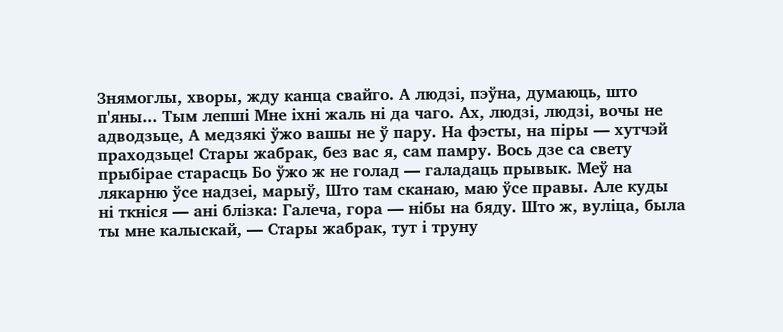Знямоглы, хворы, жду канца свайго. А людзі, пэўна, думаюць, што п'яны... Тым лепші Мне іхні жаль ні да чаго. Ах, людзі, людзі, вочы не адводзьце, А медзякі ўжо вашы не ў пару. На фэсты, на піры — хутчэй праходзьце! Стары жабрак, без вас я, сам памру. Вось дзе са свету прыбірае старасць Бо ўжо ж не голад — галадаць прывык. Меў на лякарню ўсе надзеі, марыў, Што там сканаю, маю ўсе правы. Але куды ні ткніся — ані блізка: Галеча, гора — нібы на бяду. Што ж, вуліца, была ты мне калыскай, — Стары жабрак, тут і труну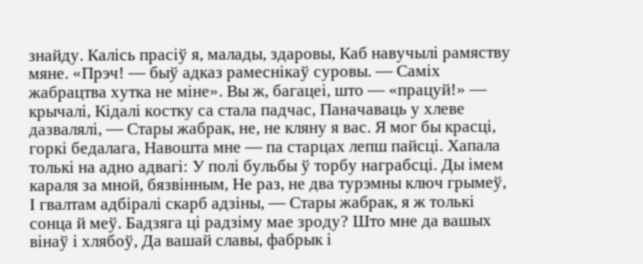знайду. Калісь прасіў я, малады, здаровы, Каб навучылі рамяству мяне. «Прэч! — быў адказ рамеснікаў суровы. — Саміх жабрацтва хутка не міне». Вы ж, багацеі, што — «працуй!» — крычалі, Кідалі костку са стала падчас, Паначаваць у хлеве дазвалялі, — Стары жабрак, не, не кляну я вас. Я мог бы красці, горкі бедалага, Навошта мне — па старцах лепш пайсці. Хапала толькі на адно адвагі: У полі бульбы ў торбу награбсці. Ды імем караля за мной, бязвінным, Не раз, не два турэмны ключ грымеў, І гвалтам адбіралі скарб адзіны, — Стары жабрак, я ж толькі сонца й меў. Бадзяга ці радзіму мае зроду? Што мне да вашых вінаў і хлябоў, Да вашай славы, фабрык і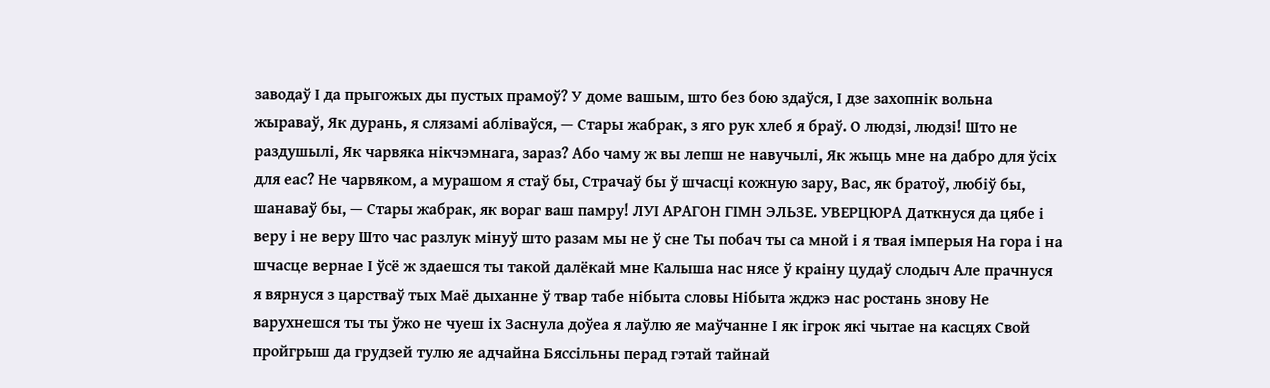заводаў І да прыгожых ды пустых прамоў? У доме вашым, што без бою здаўся, І дзе захопнік вольна жыраваў, Як дурань, я слязамі абліваўся, — Стары жабрак, з яго рук хлеб я браў. О людзі, людзі! Што не раздушылі, Як чарвяка нікчэмнага, зараз? Або чаму ж вы лепш не навучылі, Як жыць мне на дабро для ўсіх для еас? Не чарвяком, а мурашом я стаў бы, Страчаў бы ў шчасці кожную зару, Вас, як братоў, любіў бы, шанаваў бы, — Стары жабрак, як вораг ваш памру! ЛУІ АРАГОН ГІМН ЭЛЬЗЕ. УВЕРЦЮРА Даткнуся да цябе і веру і не веру Што час разлук мінуў што разам мы не ў сне Ты побач ты са мной і я твая імперыя На гора і на шчасце вернае І ўсё ж здаешся ты такой далёкай мне Калыша нас нясе ў краіну цудаў слодыч Але прачнуся я вярнуся з царстваў тых Маё дыханне ў твар табе нібыта словы Нібыта жджэ нас ростань знову Не варухнешся ты ты ўжо не чуеш іх Заснула доўеа я лаўлю яе маўчанне І як ігрок які чытае на касцях Свой пройгрыш да грудзей тулю яе адчайна Бяссільны перад гэтай тайнай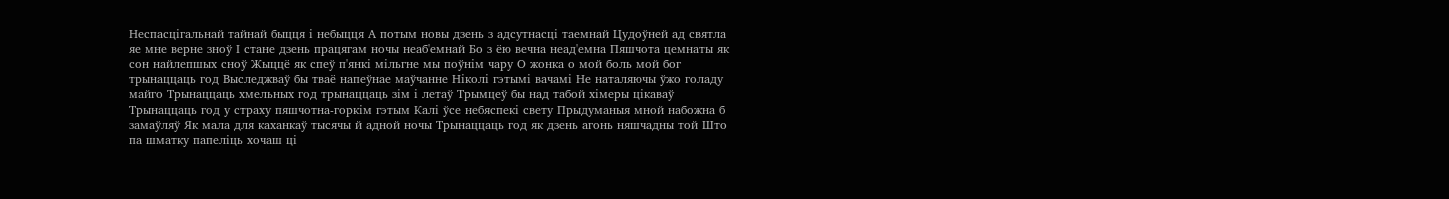Неспасцігальнай тайнай быцця і небыцця А потым новы дзень з адсутнасці таемнай Цудоўней ад святла яе мне верне зноў І стане дзень працягам ночы неаб'емнай Бо з ёю вечна неад'емна Пяшчота цемнаты як сон найлепшых сноў Жыццё як спеў п'янкі мільгне мы поўнім чару О жонка о мой боль мой бог трынаццаць год Выследжваў бы тваё напеўнае маўчанне Ніколі гэтымі вачамі Не наталяючы ўжо голаду майго Трынаццаць хмельных год трынаццаць зім і летаў Трымцеў бы над табой хімеры цікаваў Трынаццаць год у страху пяшчотна-горкім гэтым Калі ўсе небяспекі свету Прыдуманыя мной набожна б замаўляў Як мала для каханкаў тысячы й адной ночы Трынаццаць год як дзень агонь няшчадны той Што па шматку папеліць хочаш ці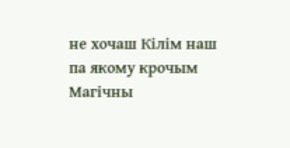не хочаш Кілім наш па якому крочым Магічны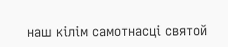наш кілім самотнасці святой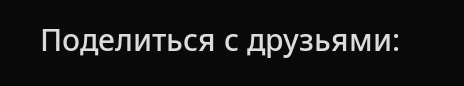Поделиться с друзьями: